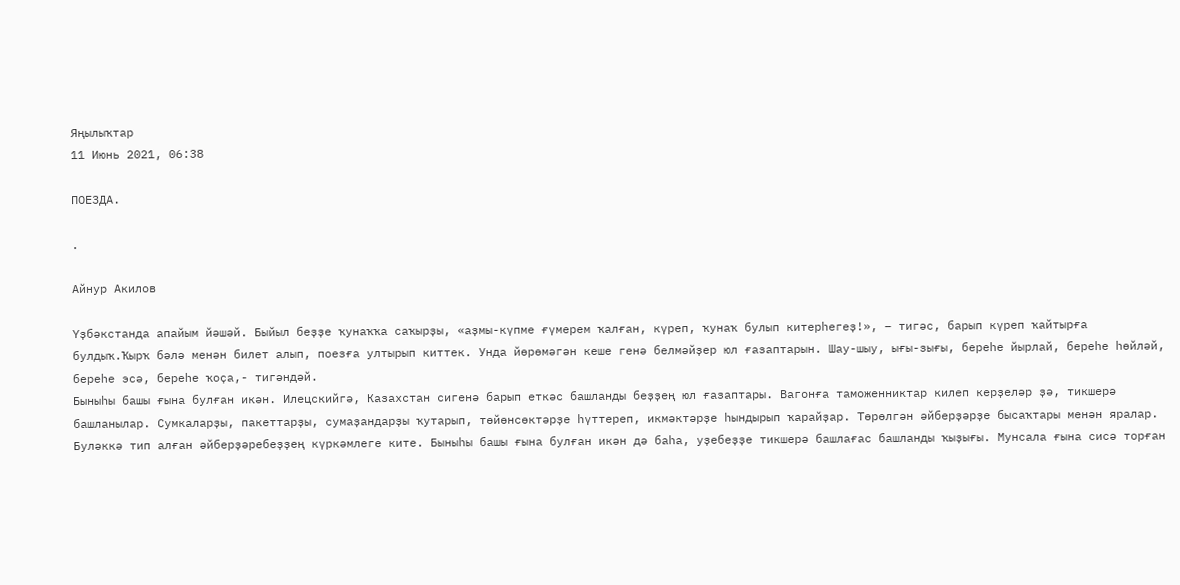Яңылыҡтар
11 Июнь 2021, 06:38

ПОЕЗДА.

.

Айнур Акилов

Үҙбәкстанда апайым йәшәй. Быйыл беҙҙе ҡунаҡҡа саҡырҙы, «аҙмы-күпме ғүмерем ҡалған, күреп, ҡунаҡ булып китерһегеҙ!», – тигәс, барып күреп ҡайтырға булдыҡ.Ҡырҡ бәлә менән билет алып, поезға ултырып киттек. Унда йөрөмәгән кеше генә белмәйҙер юл ғазаптарын. Шау-шыу, ығы-зығы, береһе йырлай, береһе һөйләй, береһе эсә, береһе ҡоҫа,- тигәндәй.
Быныһы башы ғына булған икән. Илецскийгә, Казахстан сигенә барып еткәс башланды беҙҙең юл ғазаптары. Вагонға таможенниктар килеп керҙеләр ҙә, тикшерә башланылар. Сумкаларҙы, пакеттарҙы, сумаҙандарҙы ҡутарып, төйөнсөктәрҙе һүттереп, икмәктәрҙе һындырып ҡарайҙар. Төрөлгән әйберҙәрҙе бысаҡтары менән яралар. Буләккә тип алған әйберҙәребеҙҙең күркәмлеге ките. Быныһы башы ғына булған икән дә баһа, уҙебеҙҙе тикшерә башлағас башланды ҡыҙығы. Мунсала ғына сисә торған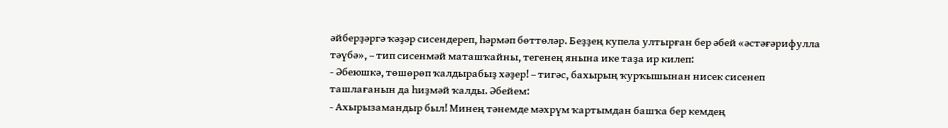әйберҙәргә ҡәҙәр сисендереп, һәрмәп бөттөләр. Беҙҙең купела ултырған бер әбей «әстәғәрифулла тәүбә», – тип сисенмәй маташҡайны, тегенең янына ике таҙа ир килеп:
- Әбеюшкә, төшөрөп ҡалдырабыҙ хәҙер! – тигәс, бахырың ҡурҡышынан нисек сисенеп ташлағанын да һиҙмәй ҡалды. Әбейем:
- Ахырызамандыр был! Минең тәнемде мәхрүм ҡартымдан башҡа бер кемдең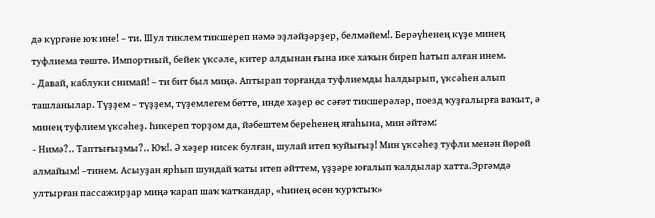дә күргәне юҡ ине! – ти. Шул тиклем тикшереп нәмә эҙләйҙәрҙер, белмәйем!. Берәүһенең күҙе минең туфлиема төштө. Импортный, бейек үксәле, китер алдынан ғына ике хаҡын биреп һатып алған инем.
- Давай, каблуки снимай! – ти бит был миңә. Аптырап торғанда туфлиемды һалдырып, үксәһен алып ташланылар. Түҙҙем – түҙҙем, түҙемлегем бөттө, инде хәҙер өс сәғәт тикшерәләр, поезд ҡуҙғалырға ваҡыт, ә минең туфлием үксәһеҙ. Һикереп торҙом да, йәбештем береһенең яғаһына, мин әйтәм:
- Нимә?.. Таптығыҙмы?.. Юҡ!. Ә хәҙер нисек булған, шулай итеп ҡуйығыҙ! Мин үксәһеҙ туфли менән йөрөй алмайым! –тинем. Асыуҙан ярһып шундай ҡаты итеп әйттем, үҙҙәре юғалып ҡалдылар хатта.Эргәмдә ултырған пассажирҙар миңә ҡарап шаҡ ҡатҡандар, «Һинең өсөн ҡурҡтыҡ»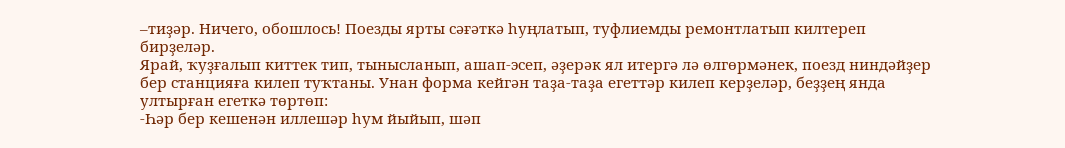–тиҙәр. Ничего, обошлось! Поезды ярты сәғәткә һуңлатып, туфлиемды ремонтлатып килтереп бирҙеләр.
Ярай, ҡуҙғалып киттек тип, тынысланып, ашап-эсеп, әҙерәк ял итергә лә өлгөрмәнек, поезд ниндәйҙер бер станцияға килеп туҡтаны. Унан форма кейгән таҙа-таҙа егеттәр килеп керҙеләр, беҙҙең янда ултырған егеткә төртөп:
-Һәр бер кешенән иллешәр һум йыйып, шәп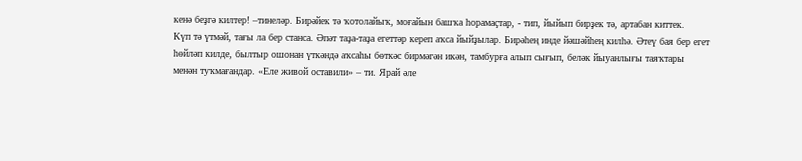кенә беҙгә килтер! –тинеләр. Бирәйек тә ҡотолайыҡ, моғайын башҡа һорамаҫтар, - тип, йыйып бирҙек тә, артабан киттек.
Күп тә үтмәй, тағы ла бер станса. Әпәт таҙа-таҙа егеттәр кереп аҡса йыйҙылар. Бирәһең инде йәшәйһең килһә. Әтеү бая бер егет һөйләп килде, былтыр ошонан үткәндә аҡсаһы бөткәс бирмәгән икән, тамбурға алып сығып, беләк йыуанлығы таяҡтары менән туҡмағандар. «Еле живой оставили» – ти. Ярай әле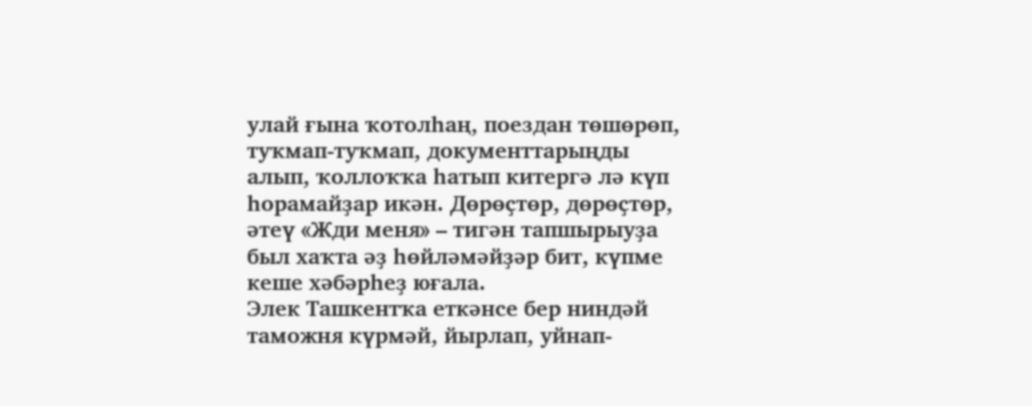улай ғына ҡотолһаң, поездан төшөрөп, туҡмап-туҡмап, документтарыңды алып, ҡоллоҡҡа һатып китергә лә күп һорамайҙар икән. Дөрөҫтөр, дөрөҫтөр, әтеү «Жди меня» – тигән тапшырыуҙа был хаҡта әҙ һөйләмәйҙәр бит, күпме кеше хәбәрһеҙ юғала.
Элек Ташкентҡа еткәнсе бер ниндәй таможня күрмәй, йырлап, уйнап-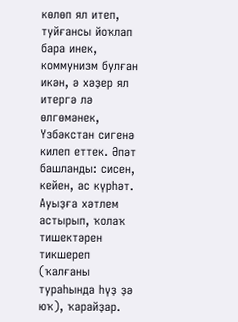көлөп ял итеп, туйғансы йоҡлап бара инек, коммунизм булған икән, ә хәҙер ял итергә лә өлгөмәнек, Үзбәкстан сигенә килеп еттек. Әпәт башланды: сисен, кейен, ас күрһәт. Ауыҙға хәтлем астырып, ҡолаҡ тишектәрен тикшереп (ҡалғаны тураһында һүҙ ҙә юҡ), ҡарайҙар.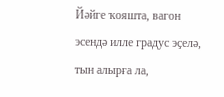Йәйге ҡояшта, вагон эсендә илле градус эҫелә, тын алырға ла,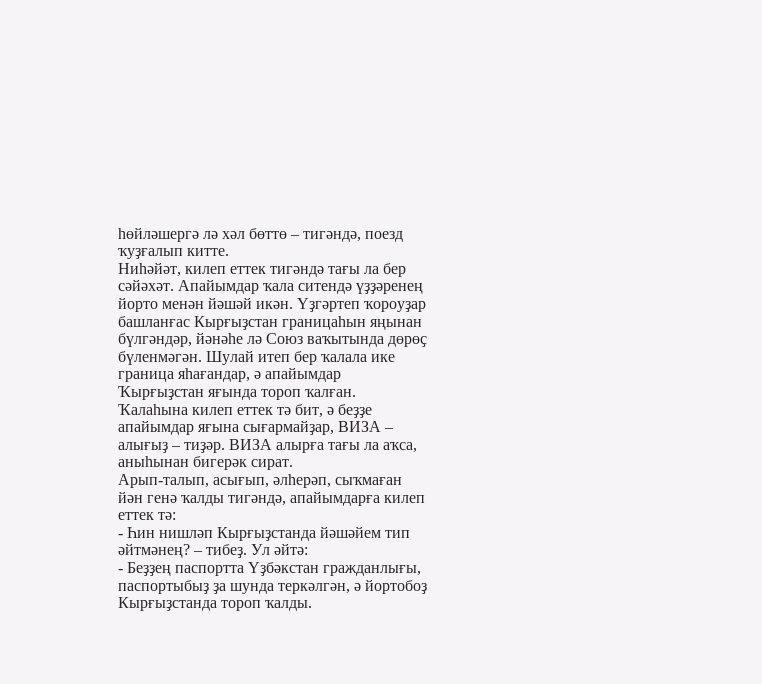һөйләшергә лә хәл бөттө – тигәндә, поезд ҡуҙғалып китте.
Ниһәйәт, килеп еттек тигәндә тағы ла бер сәйәхәт. Апайымдар ҡала ситендә үҙҙәренең йорто менән йәшәй икән. Үҙгәртеп ҡороуҙар башланғас Кырғыҙстан границаһын яңынан бүлгәндәр, йәнәһе лә Союз ваҡытында дөрөҫ бүленмәгән. Шулай итеп бер ҡалала ике граница яһағандар, ә апайымдар Ҡырғыҙстан яғында тороп ҡалған. Ҡалаһына килеп еттек тә бит, ә беҙҙе апайымдар яғына сығармайҙар, ВИЗА – алығыҙ – тиҙәр. ВИЗА алырға тағы ла аҡса, аныһынан бигерәк сират.
Арып-талып, асығып, әлһерәп, сыҡмаған йән генә ҡалды тигәндә, апайымдарға килеп еттек тә:
- Һин нишләп Кырғыҙстанда йәшәйем тип әйтмәнең? – тибеҙ. Ул әйтә:
- Беҙҙең паспортта Үҙбәкстан гражданлығы, паспортыбыҙ ҙа шунда теркәлгән, ә йортобоҙ Кырғыҙстанда тороп ҡалды.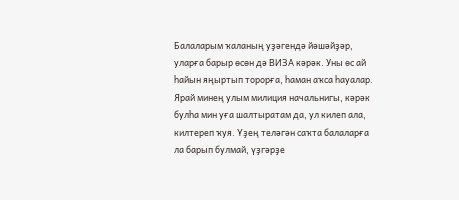Балаларым ҡаланың уҙәгендә йәшәйҙәр, уларға барыр өсөн дә ВИЗА кәрәк. Уны өс ай һайын яңыртып торорға, һаман аҡса һауалар. Ярай минең улым милиция начальнигы, кәрәк булһа мин уға шалтыратам да, ул килеп ала, килтереп ҡуя. Үҙең теләгән саҡта балаларға ла барып булмай, үҙгәрҙе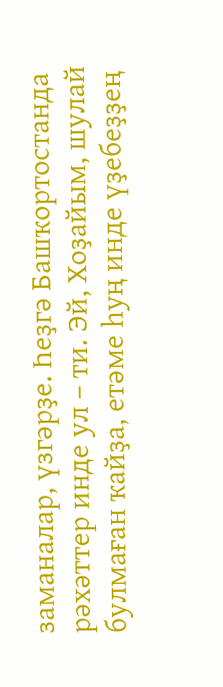заманалар, үзгәрҙе. Һеҙгә Башҡортостанда рәхәттер инде ул – ти. Эй, Хоҙайым, шулай булмаған ҡайҙа, етәме һуң инде үҙебеҙҙең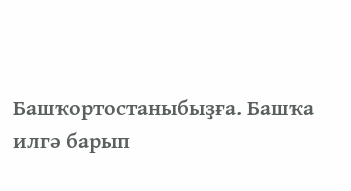Башҡортостаныбыҙға. Башҡа илгә барып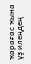ҡарағас ҡына үҙ илеңдең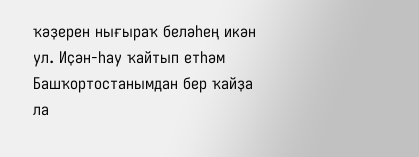ҡәҙерен нығыраҡ беләһең икән ул. Иҫән-һау ҡайтып етһәм Башҡортостанымдан бер ҡайҙа ла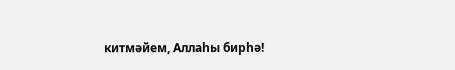китмәйем, Аллаһы бирһә!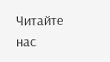Читайте нас